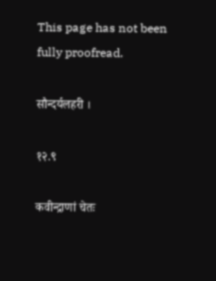This page has not been fully proofread.

सौन्दर्यलहरी ।

१२.९

कवीन्द्राणां चेतः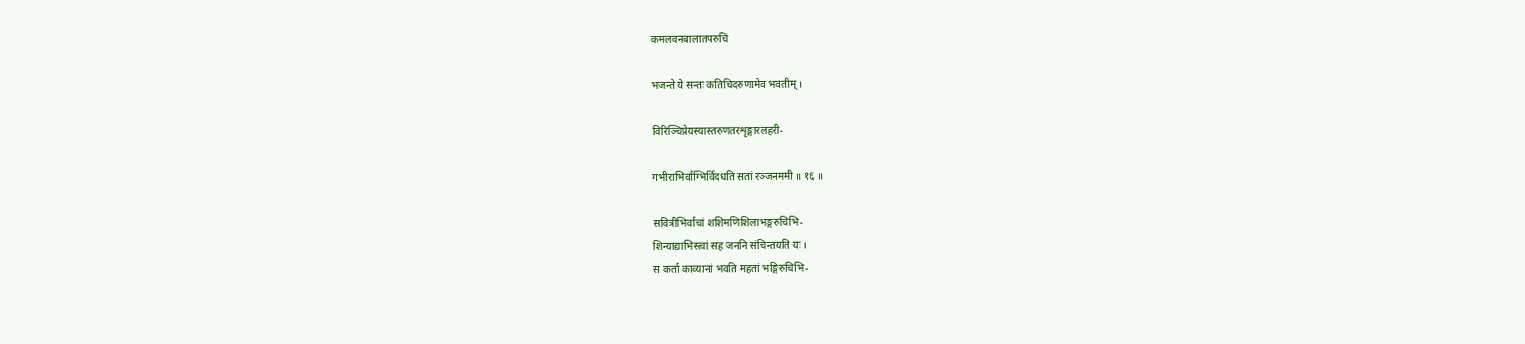कमलवनबालातपरुचिं

भजन्ते ये सन्तः कतिचिदरुणामेव भवतीम् ।

विरिञ्चिप्रेयस्यास्तरुणतरशृङ्गारलहरी-

गभीराभिर्वाग्भिर्विदधति सतां रञ्जनममी ॥ १६ ॥

सवित्रीभिर्वाचां शशिमणिशिलाभङ्गरुचिभि-
शिन्याद्याभिस्त्वां सह जननि संचिन्तयति यः ।
स कर्ता काव्यानां भवति महतां भङ्गिरुचिभि-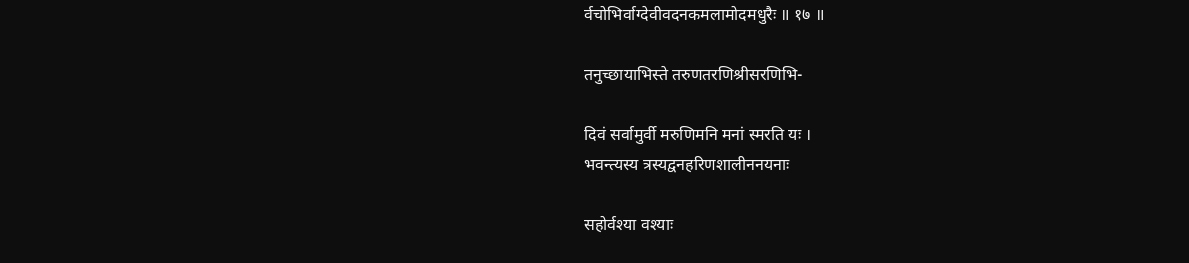र्वचोभिर्वाग्देवीवदनकमलामोदमधुरैः ॥ १७ ॥

तनुच्छायाभिस्ते तरुणतरणिश्रीसरणिभि-

दिवं सर्वामुर्वी मरुणिमनि मनां स्मरति यः ।
भवन्त्यस्य त्रस्यद्वनहरिणशालीननयनाः

सहोर्वश्या वश्याः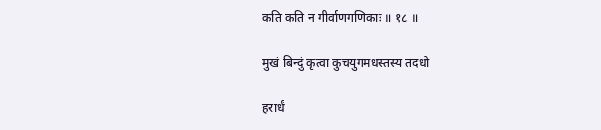कति कति न गीर्वाणगणिकाः ॥ १८ ॥

मुखं बिन्दुं कृत्वा कुचयुगमधस्तस्य तदधो

हरार्धं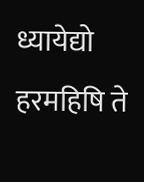ध्यायेद्यो हरमहिषि ते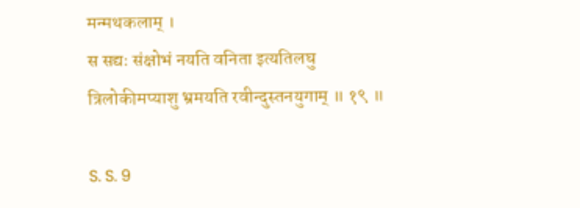मन्मथकलाम् ।
स सद्यः संक्षोभं नयति वनिता इत्यतिलघु
त्रिलोकीमप्याशु भ्रमयति रवीन्दुस्तनयुगाम् ॥ १९ ॥

S. S. 9